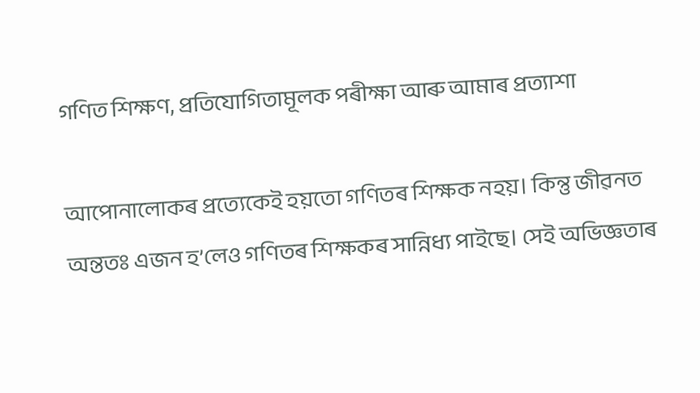গণিত শিক্ষণ, প্ৰতিযোগিতামূলক পৰীক্ষা আৰু আমাৰ প্ৰত্যাশা

আপোনালোকৰ প্ৰত্যেকেই হয়তো গণিতৰ শিক্ষক নহয়। কিন্তু জীৱনত অন্ততঃ এজন হ’লেও গণিতৰ শিক্ষকৰ সান্নিধ্য পাইছে। সেই অভিজ্ঞতাৰ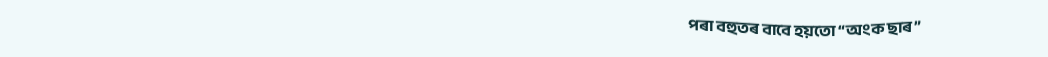পৰা বহুতৰ বাবে হয়তো “অংক ছাৰ”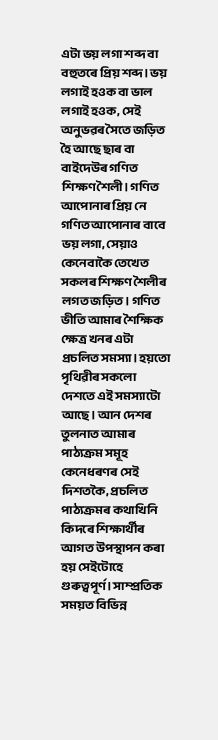এটা ভয় লগা শব্দ বা বহুতৰে প্ৰিয় শব্দ। ভয় লগাই হওক বা ভাল লগাই হওক, সেই অনুভৱৰ সৈতে জড়িত হৈ আছে ছাৰ বা বাইদেউৰ গণিত শিক্ষণ শৈলী। গণিত আপোনাৰ প্ৰিয় নে গণিত আপোনাৰ বাবে ভয় লগা, সেয়াও কেনেবাকৈ তেখেত সকলৰ শিক্ষণ শৈলীৰ লগত জড়িত। গণিত ভীতি আমাৰ শৈক্ষিক ক্ষেত্ৰ খনৰ এটা প্ৰচলিত সমস্যা। হয়তো পৃথিৱীৰ সকলো দেশতে এই সমস্যাটো আছে। আন দেশৰ তুলনাত আমাৰ পাঠ্যক্ৰম সমূহ কেনেধৰণৰ সেই দিশতকৈ, প্ৰচলিত পাঠ্যক্ৰমৰ কথাখিনি কিদৰে শিক্ষাৰ্থীৰ আগত উপস্থাপন কৰা হয় সেইটোহে গুৰুত্বপূৰ্ণ। সাম্প্ৰতিক সময়ত বিভিন্ন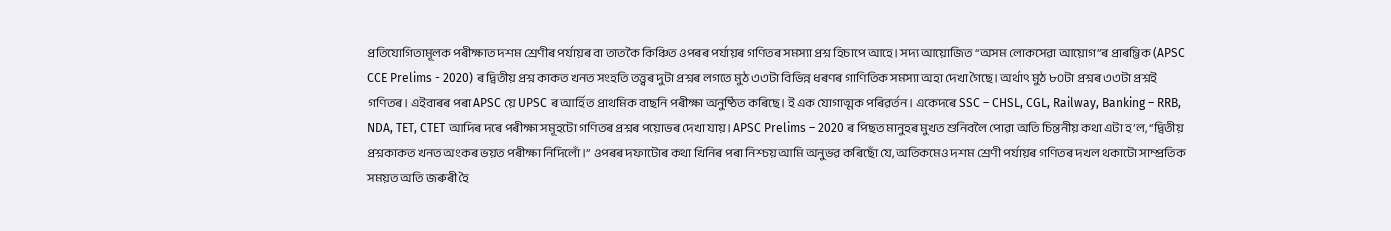প্ৰতিযোগিতামূলক পৰীক্ষাত দশম শ্ৰেণীৰ পৰ্যায়ৰ বা তাতকৈ কিঞ্চিত ওপৰৰ পৰ্যায়ৰ গণিতৰ সমস্যা প্ৰশ্ন হিচাপে আহে। সদ্য আয়োজিত “অসম লোকসেৱা আয়োগ”ৰ প্ৰাৰম্ভিক (APSC CCE Prelims - 2020) ৰ দ্বিতীয় প্ৰশ্ন কাকত খনত সংহতি তত্ত্বৰ দুটা প্ৰশ্নৰ লগতে মুঠ ৩৩টা বিভিন্ন ধৰণৰ গাণিতিক সমস্যা অহা দেখা গৈছে। অৰ্থাৎ মুঠ ৮০টা প্ৰশ্নৰ ৩৩টা প্ৰশ্নই গণিতৰ। এইবাৰৰ পৰা APSC য়ে UPSC ৰ আৰ্হিত প্ৰাথমিক বাছনি পৰীক্ষা অনুষ্ঠিত কৰিছে। ই এক যোগাত্মক পৰিৱৰ্তন। একেদৰে SSC – CHSL, CGL, Railway, Banking – RRB, NDA, TET, CTET আদিৰ দৰে পৰীক্ষা সমূহটো গণিতৰ প্ৰশ্নৰ পয়োভৰ দেখা যায়। APSC Prelims – 2020 ৰ পিছত মানুহৰ মুখত শুনিবলৈ পোৱা অতি চিন্তনীয় কথা এটা হ’ল, “দ্বিতীয় প্ৰশ্নকাকত খনত অংকৰ ভয়ত পৰীক্ষা নিদিলোঁ।” ওপৰৰ দফাটোৰ কথা খিনিৰ পৰা নিশ্চয় আমি অনুভৱ কৰিছোঁ যে, অতিকমেও দশম শ্ৰেণী পৰ্যায়ৰ গণিতৰ দখল থকাটো সাম্প্ৰতিক সময়ত অতি জৰুৰী হৈ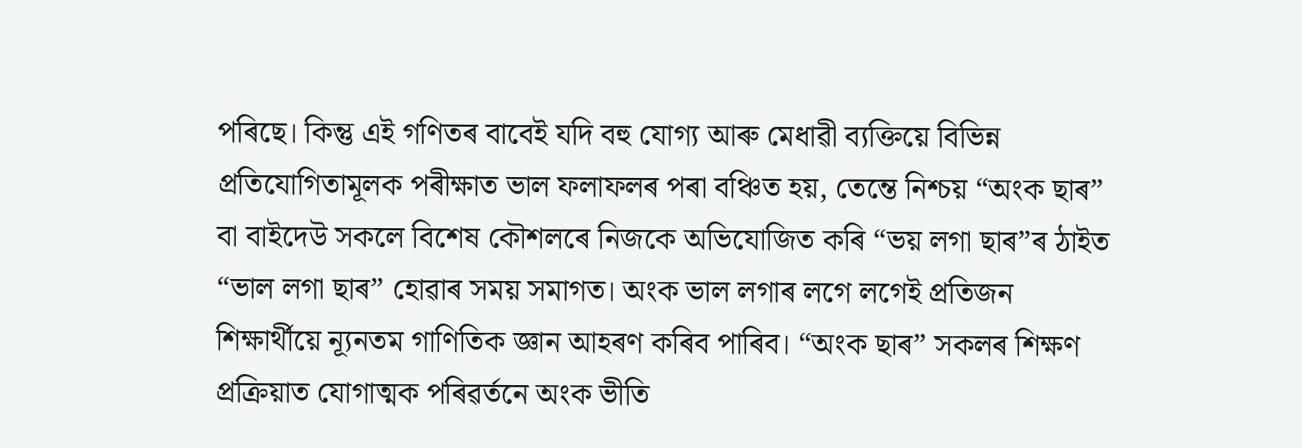পৰিছে। কিন্তু এই গণিতৰ বাবেই যদি বহু যোগ্য আৰু মেধাৱী ব্যক্তিয়ে বিভিন্ন প্ৰতিযোগিতামূলক পৰীক্ষাত ভাল ফলাফলৰ পৰা বঞ্চিত হয়, তেন্তে নিশ্চয় “অংক ছাৰ” বা বাইদেউ সকলে বিশেষ কৌশলৰে নিজকে অভিযোজিত কৰি “ভয় লগা ছাৰ”ৰ ঠাইত “ভাল লগা ছাৰ” হোৱাৰ সময় সমাগত। অংক ভাল লগাৰ লগে লগেই প্ৰতিজন শিক্ষাৰ্থীয়ে ন্যূনতম গাণিতিক জ্ঞান আহৰণ কৰিব পাৰিব। “অংক ছাৰ” সকলৰ শিক্ষণ প্ৰক্ৰিয়াত যোগাত্মক পৰিৱৰ্তনে অংক ভীতি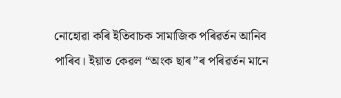নোহোৱা কৰি ইতিবাচক সামাজিক পৰিৱৰ্তন আনিব পাৰিব। ইয়াত কেৱল “অংক ছাৰ”ৰ পৰিৱৰ্তন মানে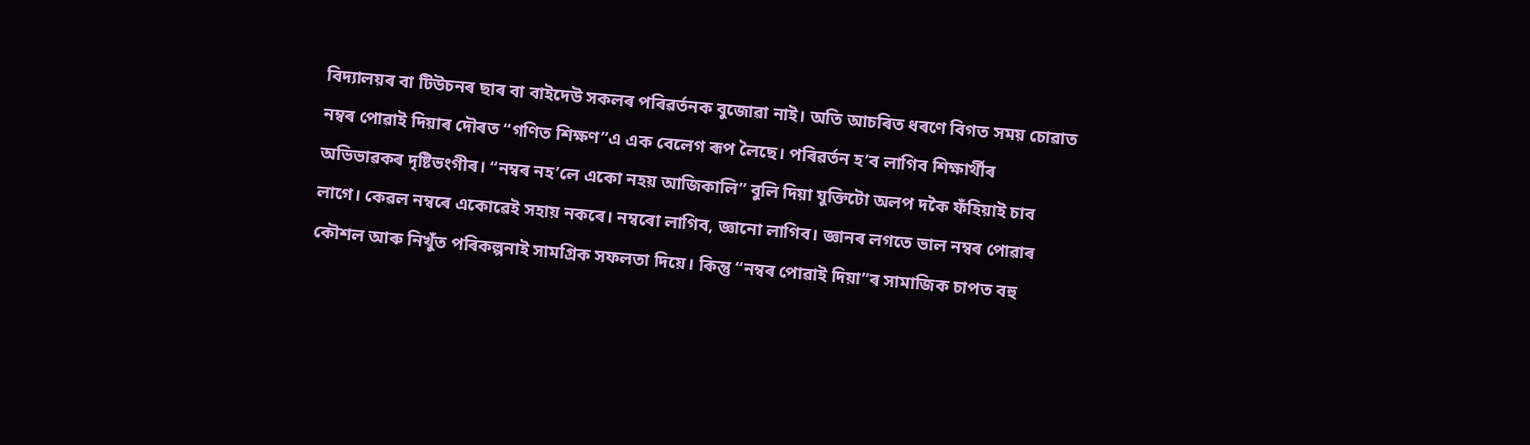বিদ্যালয়ৰ বা টিউচনৰ ছাৰ বা বাইদেউ সকলৰ পৰিৱৰ্তনক বুজোৱা নাই। অতি আচৰিত ধৰণে বিগত সময় চোৱাত নম্বৰ পোৱাই দিয়াৰ দৌৰত “গণিত শিক্ষণ”এ এক বেলেগ ৰূপ লৈছে। পৰিৱৰ্তন হ’ব লাগিব শিক্ষাৰ্থীৰ অভিভাৱকৰ দৃষ্টিভংগীৰ। “নম্বৰ নহ’লে একো নহয় আজিকালি” বুলি দিয়া যুক্তিটো অলপ দকৈ ফঁহিয়াই চাব লাগে। কেৱল নম্বৰে একোৱেই সহায় নকৰে। নম্বৰো লাগিব, জ্ঞানো লাগিব। জ্ঞানৰ লগতে ভাল নম্বৰ পোৱাৰ কৌশল আৰু নিখুঁত পৰিকল্পনাই সামগ্ৰিক সফলতা দিয়ে। কিন্তু “নম্বৰ পোৱাই দিয়া”ৰ সামাজিক চাপত বহু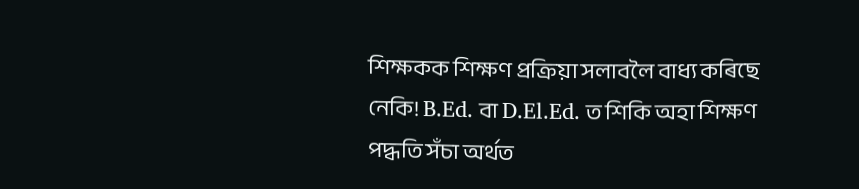শিক্ষকক শিক্ষণ প্ৰক্ৰিয়া সলাবলৈ বাধ্য কৰিছে নেকি! B.Ed. বা D.El.Ed. ত শিকি অহা শিক্ষণ পদ্ধতি সঁচা অৰ্থত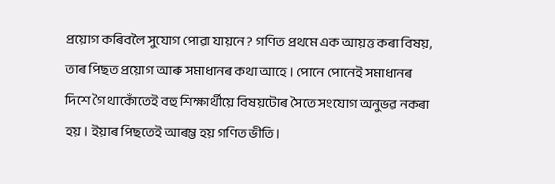প্ৰয়োগ কৰিবলৈ সুযোগ পোৱা যায়নে? গণিত প্ৰথমে এক আয়ত্ত কৰা বিষয়, তাৰ পিছত প্ৰয়োগ আৰু সমাধানৰ কথা আহে। পোনে পোনেই সমাধানৰ দিশে গৈ থাকোঁতেই বহু শিক্ষাৰ্থীয়ে বিষয়টোৰ সৈতে সংযোগ অনুভৱ নকৰা হয়। ইয়াৰ পিছতেই আৰম্ভ হয় গণিত ভীতি।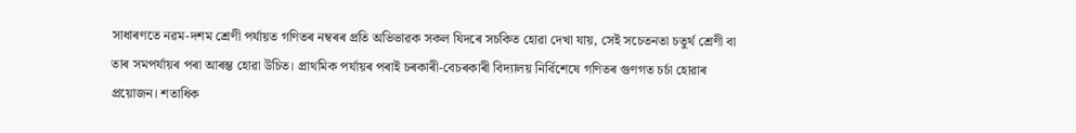সাধাৰণতে নৱম-দশম শ্ৰেণী পৰ্যায়ত গণিতৰ নম্বৰৰ প্ৰতি অভিভাৱক সকল যিদৰে সচকিত হোৱা দেখা যায়, সেই সচেতনতা চতুৰ্থ শ্ৰেণী বা তাৰ সমপৰ্যায়ৰ পৰা আৰম্ভ হোৱা উচিত। প্ৰাথমিক পৰ্যায়ৰ পৰাই চৰকাৰী-বেচৰকাৰী বিদ্যালয় নিৰ্বিশেষে গণিতৰ গুণগত চৰ্চা হোৱাৰ প্ৰয়োজন। শতাধিক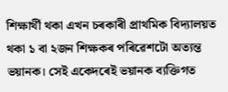শিক্ষাৰ্থী থকা এখন চৰকাৰী প্ৰাথমিক বিদ্যালয়ত থকা ১ বা ২জন শিক্ষকৰ পৰিৱেশটো অত্যন্ত ভয়ানক। সেই একেদৰেই ভয়ানক ব্যক্তিগত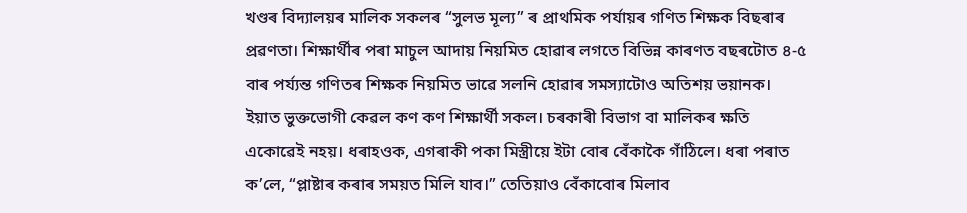খণ্ডৰ বিদ্যালয়ৰ মালিক সকলৰ “সুলভ মূল্য” ৰ প্ৰাথমিক পৰ্যায়ৰ গণিত শিক্ষক বিছৰাৰ প্ৰৱণতা। শিক্ষাৰ্থীৰ পৰা মাচুল আদায় নিয়মিত হোৱাৰ লগতে বিভিন্ন কাৰণত বছৰটোত ৪-৫ বাৰ পৰ্য্যন্ত গণিতৰ শিক্ষক নিয়মিত ভাৱে সলনি হোৱাৰ সমস্যাটোও অতিশয় ভয়ানক। ইয়াত ভুক্তভোগী কেৱল কণ কণ শিক্ষাৰ্থী সকল। চৰকাৰী বিভাগ বা মালিকৰ ক্ষতি একোৱেই নহয়। ধৰাহওক, এগৰাকী পকা মিস্ত্ৰীয়ে ইটা বোৰ বেঁকাকৈ গাঁঠিলে। ধৰা পৰাত ক’লে, “প্লাষ্টাৰ কৰাৰ সময়ত মিলি যাব।” তেতিয়াও বেঁকাবোৰ মিলাব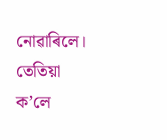নোৱাৰিলে। তেতিয়া ক’লে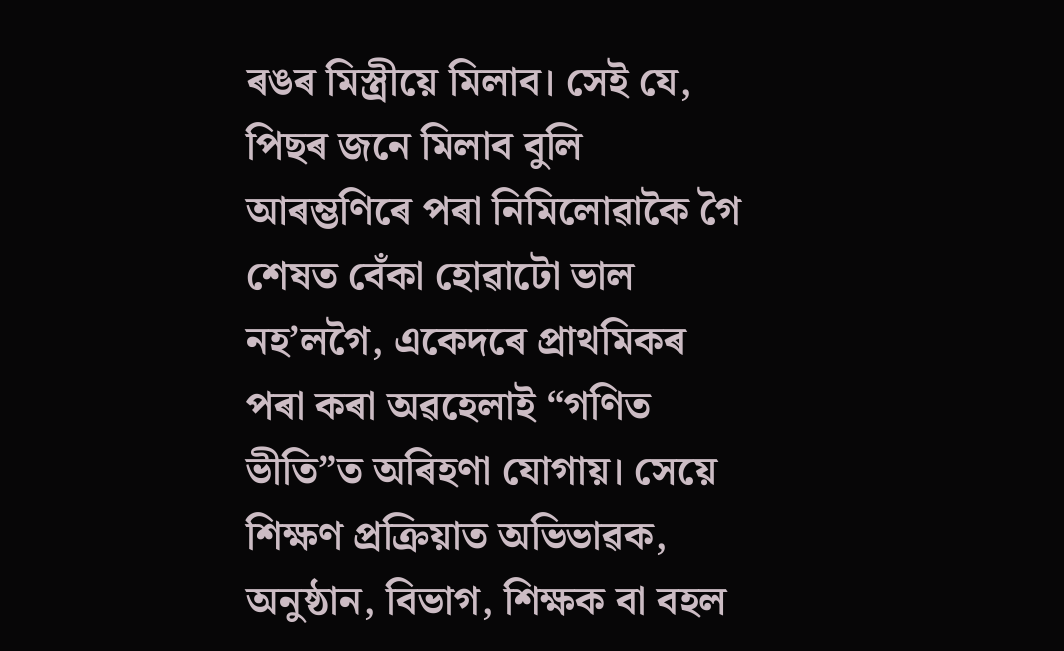ৰঙৰ মিস্ত্ৰীয়ে মিলাব। সেই যে, পিছৰ জনে মিলাব বুলি আৰম্ভণিৰে পৰা নিমিলোৱাকৈ গৈ শেষত বেঁকা হোৱাটো ভাল নহ’লগৈ, একেদৰে প্ৰাথমিকৰ পৰা কৰা অৱহেলাই “গণিত ভীতি”ত অৰিহণা যোগায়। সেয়ে শিক্ষণ প্ৰক্ৰিয়াত অভিভাৱক, অনুষ্ঠান, বিভাগ, শিক্ষক বা বহল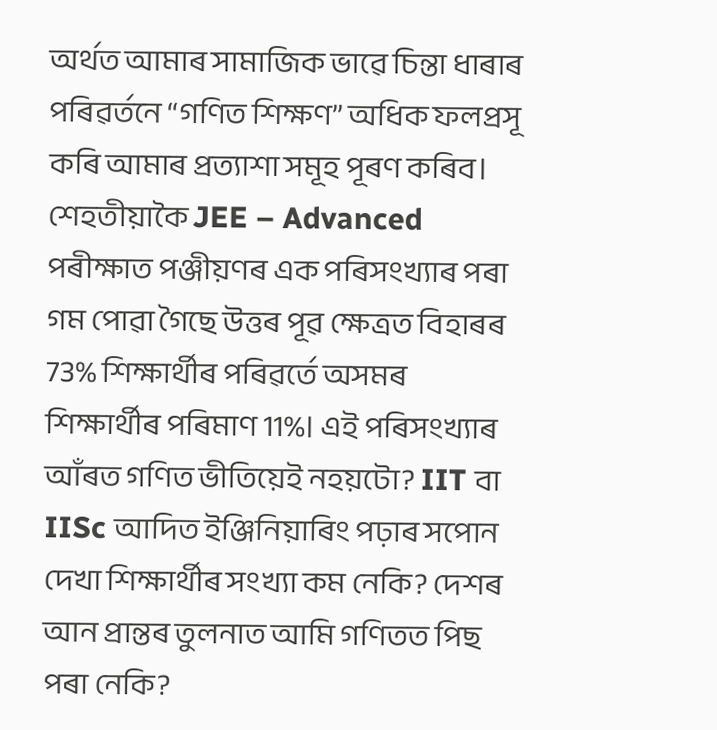অৰ্থত আমাৰ সামাজিক ভাৱে চিন্তা ধাৰাৰ পৰিৱৰ্তনে “গণিত শিক্ষণ” অধিক ফলপ্ৰসূ কৰি আমাৰ প্ৰত্যাশা সমূহ পূৰণ কৰিব। শেহতীয়াকৈ JEE – Advanced পৰীক্ষাত পঞ্জীয়ণৰ এক পৰিসংখ্যাৰ পৰা গম পোৱা গৈছে উত্তৰ পূৱ ক্ষেত্ৰত বিহাৰৰ 73% শিক্ষাৰ্থীৰ পৰিৱৰ্তে অসমৰ শিক্ষাৰ্থীৰ পৰিমাণ 11%। এই পৰিসংখ্যাৰ আঁৰত গণিত ভীতিয়েই নহয়টো? IIT বা IISc আদিত ইঞ্জিনিয়াৰিং পঢ়াৰ সপোন দেখা শিক্ষাৰ্থীৰ সংখ্যা কম নেকি? দেশৰ আন প্ৰান্তৰ তুলনাত আমি গণিতত পিছ পৰা নেকি?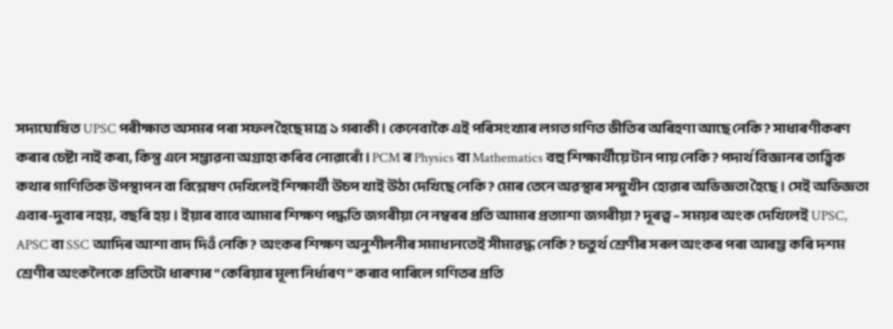সদ্যঘোষিত UPSC পৰীক্ষাত অসমৰ পৰা সফল হৈছে মাত্ৰ ১ গৰাকী। কেনেবাকৈ এই পৰিসংখ্যাৰ লগত গণিত ভীতিৰ অৰিহণা আছে নেকি? সাধাৰণীকৰণ কৰাৰ চেষ্টা নাই কৰা, কিন্তু এনে সম্ভাৱনা অগ্ৰাহ্য কৰিব নোৱাৰোঁ। PCM ৰ Physics বা Mathematics বহু শিক্ষাৰ্থীয়ে টান পায় নেকি? পদাৰ্থ বিজ্ঞানৰ তাত্ত্বিক কথাৰ গাণিতিক উপস্থাপন বা বিশ্লেষণ দেখিলেই শিক্ষাৰ্থী উচপ খাই উঠা দেখিছে নেকি? মোৰ তেনে অৱস্থাৰ সন্মুখীন হোৱাৰ অভিজ্ঞতা হৈছে। সেই অভিজ্ঞতা এবাৰ-দুবাৰ নহয়, বছৰি হয়। ইয়াৰ বাবে আমাৰ শিক্ষণ পদ্ধতি জগৰীয়া নে নম্বৰৰ প্ৰতি আমাৰ প্ৰত্যাশা জগৰীয়া? দূৰত্ব – সময়ৰ অংক দেখিলেই UPSC, APSC বা SSC আদিৰ আশা বাদ দিওঁ নেকি? অংকৰ শিক্ষণ অনুশীলনীৰ সমাধানতেই সীমাৱদ্ধ নেকি? চতুৰ্থ শ্ৰেণীৰ সৰল অংকৰ পৰা আৰম্ভ কৰি দশম শ্ৰেণীৰ অংকলৈকে প্ৰতিটো ধাৰণাৰ “কেৰিয়াৰ মূল্য নিৰ্ধাৰণ” কৰাব পাৰিলে গণিতৰ প্ৰতি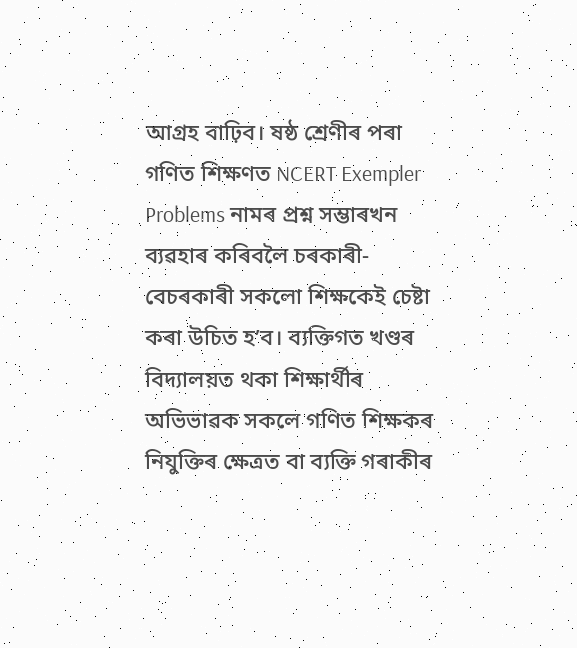আগ্ৰহ বাঢ়িব। ষষ্ঠ শ্ৰেণীৰ পৰা গণিত শিক্ষণত NCERT Exempler Problems নামৰ প্ৰশ্ন সম্ভাৰখন ব্যৱহাৰ কৰিবলৈ চৰকাৰী-বেচৰকাৰী সকলো শিক্ষকেই চেষ্টা কৰা উচিত হ’ব। ব্যক্তিগত খণ্ডৰ বিদ্যালয়ত থকা শিক্ষাৰ্থীৰ অভিভাৱক সকলে গণিত শিক্ষকৰ নিযুক্তিৰ ক্ষেত্ৰত বা ব্যক্তি গৰাকীৰ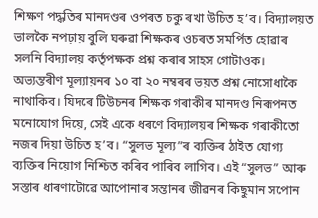শিক্ষণ পদ্ধতিৰ মানদণ্ডৰ ওপৰত চকু ৰখা উচিত হ’ব। বিদ্যালয়ত ভালকৈ নপঢ়ায় বুলি ঘৰুৱা শিক্ষকৰ ওচৰত সমৰ্পিত হোৱাৰ সলনি বিদ্যালয় কৰ্তৃপক্ষক প্ৰশ্ন কৰাৰ সাহস গোটাওক। অভ্যন্তৰীণ মূল্যায়নৰ ১০ বা ২০ নম্বৰৰ ভয়ত প্ৰশ্ন নোসোধাকৈ নাথাকিব। যিদৰে টিউচনৰ শিক্ষক গৰাকীৰ মানদণ্ড নিৰূপনত মনোযোগ দিয়ে, সেই একে ধৰণে বিদ্যালয়ৰ শিক্ষক গৰাকীতো নজৰ দিয়া উচিত হ’ব। “সুলভ মূল্য”ৰ ব্যক্তিৰ ঠাইত যোগ্য ব্যক্তিৰ নিয়োগ নিশ্চিত কৰিব পাৰিব লাগিব। এই “সুলভ” আৰু সস্তাৰ ধাৰণাটোৱে আপোনাৰ সন্তানৰ জীৱনৰ কিছুমান সপোন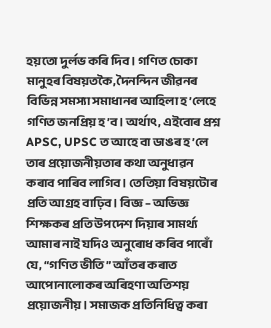হয়তো দুৰ্লভ কৰি দিব। গণিত চোকা মানুহৰ বিষয়তকৈ, দৈনন্দিন জীৱনৰ বিভিন্ন সমস্যা সমাধানৰ আহিলা হ’লেহে গণিত জনপ্ৰিয় হ’ব। অৰ্থাৎ, এইবোৰ প্ৰশ্ন APSC, UPSC ত আহে বা ডাঙৰ হ’লে তাৰ প্ৰয়োজনীয়তাৰ কথা অনুধাৱন কৰাব পাৰিব লাগিব। তেতিয়া বিষয়টোৰ প্ৰতি আগ্ৰহ বাঢ়িব। বিজ্ঞ – অভিজ্ঞ শিক্ষকৰ প্ৰতি উপদেশ দিয়াৰ সামৰ্থ্য আমাৰ নাই যদিও অনুৰোধ কৰিব পাৰোঁ যে, “গণিত ভীতি” আঁতৰ কৰাত আপোনালোকৰ অৰিহণা অতিশয় প্ৰয়োজনীয়। সমাজক প্ৰতিনিধিত্ব কৰা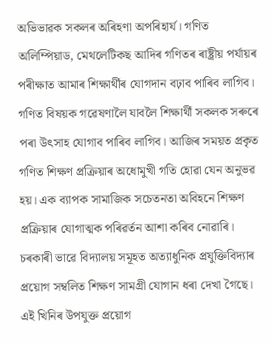অভিভাৱক সকলৰ অৰিহণা অপৰিহাৰ্য। গণিত অলিম্পিয়াড, মেথলেটিকছ আদিৰ গণিতৰ ৰাষ্ট্ৰীয় পৰ্যায়ৰ পৰীক্ষাত আমাৰ শিক্ষাৰ্থীৰ যোগদান বঢ়াব পাৰিব লাগিব। গণিত বিষয়ক গৱেষণালৈ যাবলৈ শিক্ষাৰ্থী সকলক সৰুৰে পৰা উৎসাহ যোগাব পাৰিব লাগিব। আজিৰ সময়ত প্ৰকৃত গণিত শিক্ষণ প্ৰক্ৰিয়াৰ অধোমুখী গতি হোৱা যেন অনুভৱ হয়। এক ব্যাপক সামাজিক সচেতনতা অবিহনে শিক্ষণ প্ৰক্ৰিয়াৰ যোগাত্মক পৰিৱৰ্তন আশা কৰিব নোৱাৰি। চৰকাৰী ভাৱে বিদ্যালয় সমূহত অত্যাধুনিক প্ৰযুক্তিবিদ্যাৰ প্ৰয়োগ সম্বলিত শিক্ষণ সামগ্ৰী যোগান ধৰা দেখা গৈছে। এই খিনিৰ উপযুক্ত প্ৰয়োগ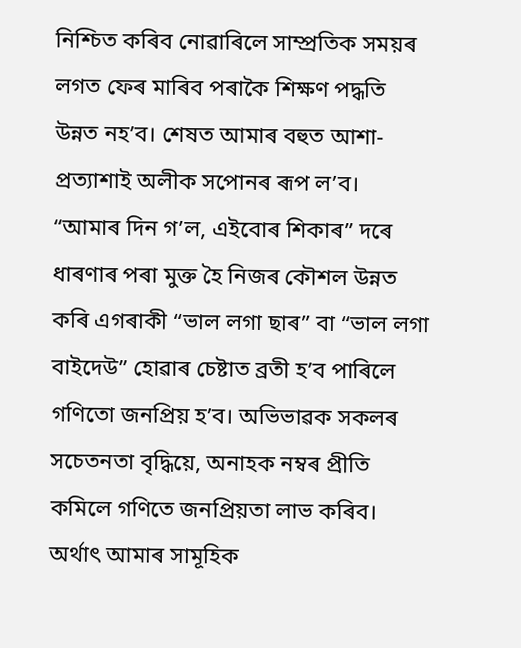নিশ্চিত কৰিব নোৱাৰিলে সাম্প্ৰতিক সময়ৰ লগত ফেৰ মাৰিব পৰাকৈ শিক্ষণ পদ্ধতি উন্নত নহ’ব। শেষত আমাৰ বহুত আশা-প্ৰত্যাশাই অলীক সপোনৰ ৰূপ ল’ব। “আমাৰ দিন গ’ল, এইবোৰ শিকাৰ” দৰে ধাৰণাৰ পৰা মুক্ত হৈ নিজৰ কৌশল উন্নত কৰি এগৰাকী “ভাল লগা ছাৰ” বা “ভাল লগা বাইদেউ” হোৱাৰ চেষ্টাত ব্ৰতী হ’ব পাৰিলে গণিতো জনপ্ৰিয় হ’ব। অভিভাৱক সকলৰ সচেতনতা বৃদ্ধিয়ে, অনাহক নম্বৰ প্ৰীতি কমিলে গণিতে জনপ্ৰিয়তা লাভ কৰিব। অৰ্থাৎ আমাৰ সামূহিক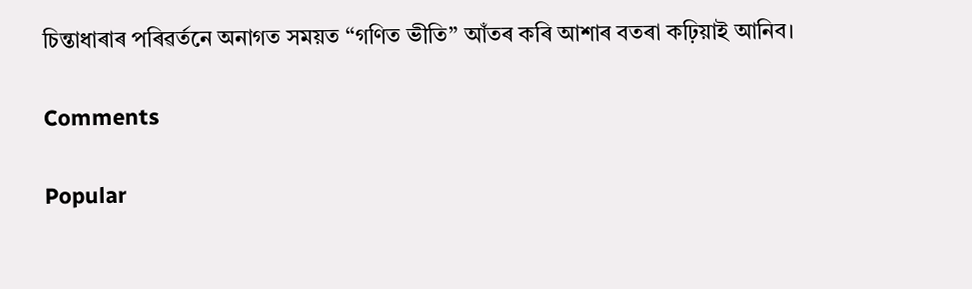চিন্তাধাৰাৰ পৰিৱৰ্তনে অনাগত সময়ত “গণিত ভীতি” আঁতৰ কৰি আশাৰ বতৰা কঢ়িয়াই আনিব।

Comments

Popular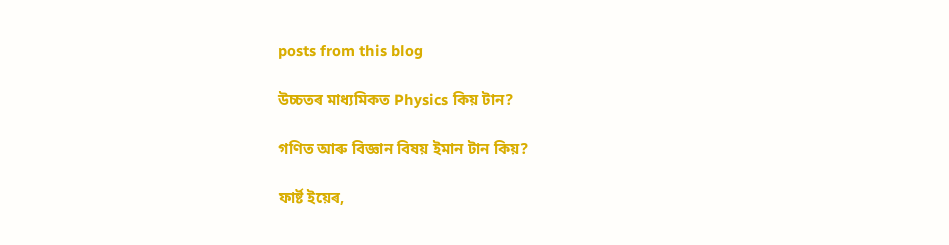posts from this blog

উচ্চতৰ মাধ্যমিকত Physics কিয় টান?

গণিত আৰু বিজ্ঞান বিষয় ইমান টান কিয়?

ফাৰ্ষ্ট ইয়েৰ,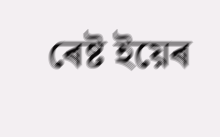ৰেষ্ট ইয়েৰ